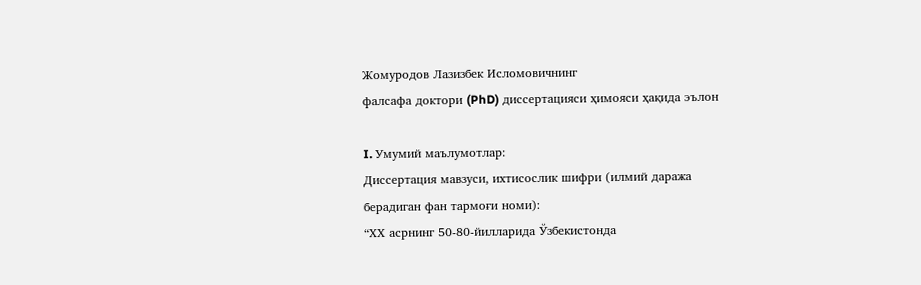Жомуродов Лазизбек Исломовичнинг
фалсафа доктори (PhD) диссертацияси ҳимояси ҳақида эълон

I. Умумий маълумотлар:
Диссертация мавзуси, ихтисослик шифри (илмий даража берадиган фан тармоғи номи):
“ХХ асрнинг 50-80-йилларида Ўзбекистонда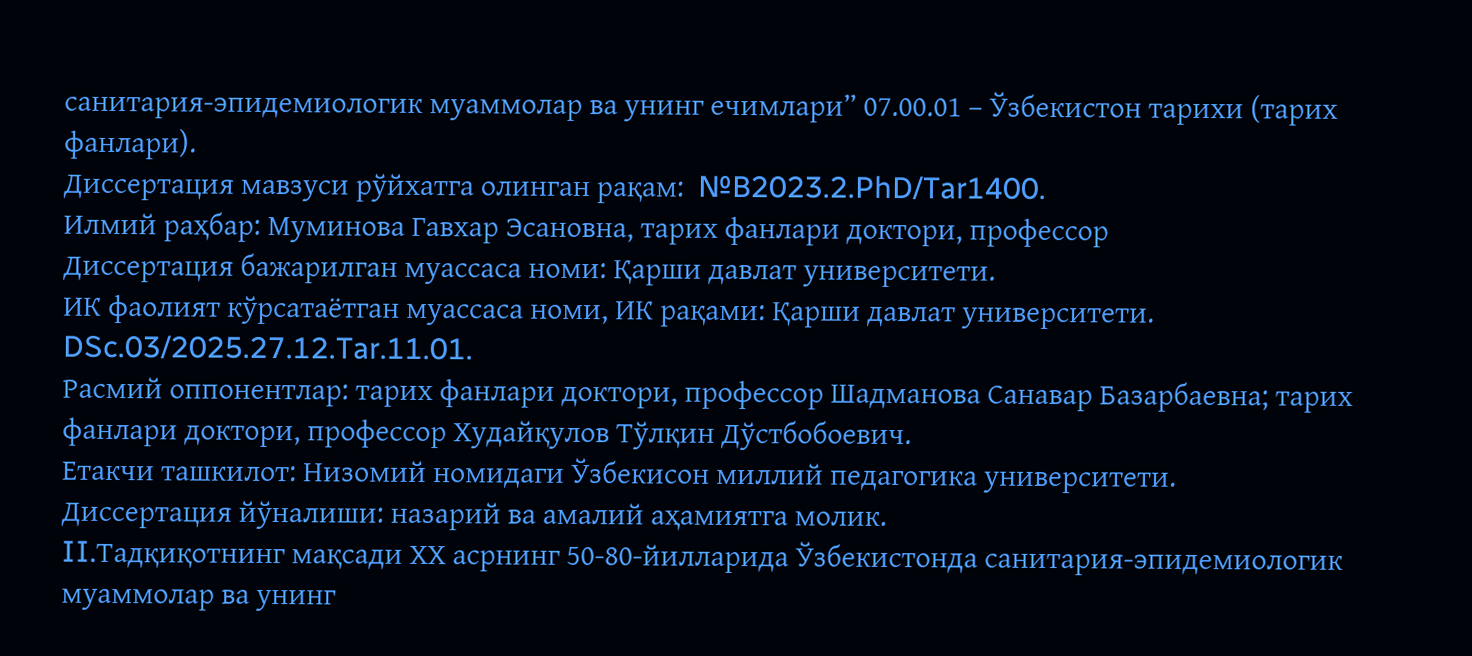санитария-эпидемиологик муаммолар ва унинг ечимлари” 07.00.01 – Ўзбекистон тарихи (тарих фанлари).
Диссертация мавзуси рўйхатга олинган рақам:  №B2023.2.PhD/Tar1400.
Илмий раҳбар: Муминова Гавхар Эсановна, тарих фанлари доктори, профессор
Диссертация бажарилган муассаса номи: Қарши давлат университети.
ИК фаолият кўрсатаётган муассаса номи, ИК рақами: Қарши давлат университети. DSc.03/2025.27.12.Tar.11.01.
Расмий оппонентлар: тарих фанлари доктори, профессор Шадманова Санавар Базарбаевна; тарих фанлари доктори, профессор Худайқулов Тўлқин Дўстбобоевич.
Етакчи ташкилот: Низомий номидаги Ўзбекисон миллий педагогика университети.
Диссертация йўналиши: назарий ва амалий аҳамиятга молик.
II.Тадқиқотнинг мақсади ХХ асрнинг 50-80-йилларида Ўзбекистонда санитария-эпидемиологик муаммолар ва унинг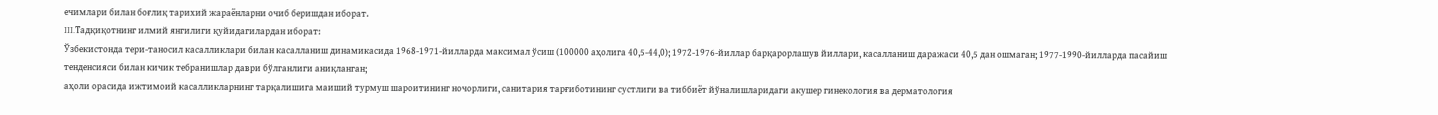ечимлари билан боғлиқ тарихий жараёнларни очиб беришдан иборат.
III.Тадқиқотнинг илмий янгилиги қуйидагилардан иборат:
Ўзбекистонда тери-таносил касалликлари билан касалланиш динамикасида 1968-1971-йилларда максимал ўсиш (100000 аҳолига 40,5-44,0); 1972-1976-йиллар барқарорлашув йиллари, касалланиш даражаси 40,5 дан ошмаган; 1977-1990-йилларда пасайиш тенденсияси билан кичик тебранишлар даври бўлганлиги аниқланган;
аҳоли орасида ижтимоий касалликларнинг тарқалишига маиший турмуш шароитининг ночорлиги, санитария тарғиботининг сустлиги ва тиббиёт йўналишларидаги акушер гинекология ва дерматология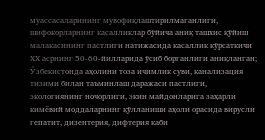муассасаларининг мувофиқлаштирилмаганлиги, шифокорларнинг касалликлар бўйича аниқ ташхис қўйиш малакасининг пастлиги натижасида касаллик кўрсаткичи ХХ асрнинг 50-60-йилларида ўсиб борганлиги аниқланган;
Ўзбекистонда аҳолини тоза ичимлик суви, канализация тизими билан таъминлаш даражаси пастлиги, экологиянинг ночорлиги, экин майдонларига заҳарли кимёвий моддаларнинг қўлланиши аҳоли орасида вирусли гепатит, дизентерия, дифтерия каби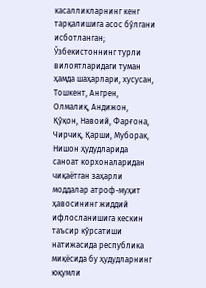касалликларнинг кенг тарқалишига асос бўлгани исботланган;
Ўзбекистоннинг турли вилоятларидаги туман ҳамда шаҳарлари, хусусан, Тошкент, Ангрен, Олмалиқ, Андижон, Қўқон, Навоий, Фарғона, Чирчиқ, Қарши, Муборак, Нишон ҳудудларида саноат корхоналаридан чиқаётган заҳарли моддалар атроф-муҳит ҳавосининг жиддий ифлосланишига кескин таъсир кўрсатиши натижасида республика миқёсида бу ҳудудларнинг юқумли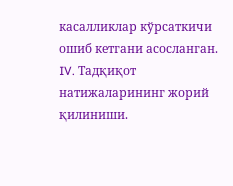касалликлар кўрсаткичи ошиб кетгани асосланган.
IV. Тадқиқот натижаларининг жорий қилиниши.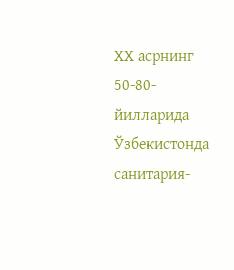ХХ асрнинг 50-80-йилларида Ўзбекистонда санитария-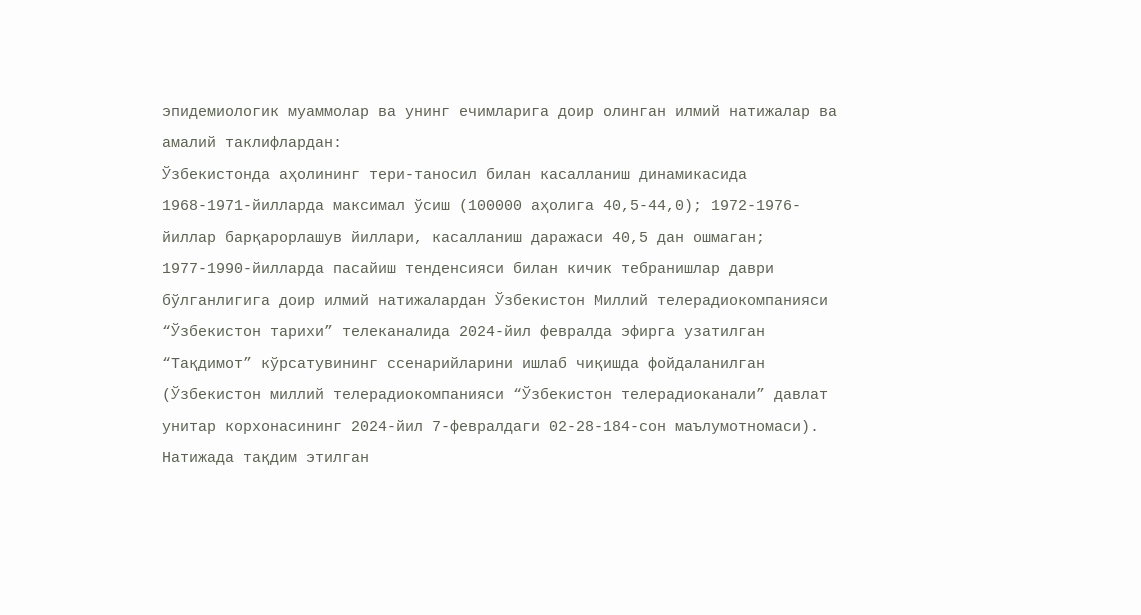эпидемиологик муаммолар ва унинг ечимларига доир олинган илмий натижалар ва амалий таклифлардан:
Ўзбекистонда аҳолининг тери-таносил билан касалланиш динамикасида 1968-1971-йилларда максимал ўсиш (100000 аҳолига 40,5-44,0); 1972-1976-йиллар барқарорлашув йиллари, касалланиш даражаси 40,5 дан ошмаган; 1977-1990-йилларда пасайиш тенденсияси билан кичик тебранишлар даври бўлганлигига доир илмий натижалардан Ўзбекистон Миллий телерадиокомпанияси “Ўзбекистон тарихи” телеканалида 2024-йил февралда эфирга узатилган “Тақдимот” кўрсатувининг ссенарийларини ишлаб чиқишда фойдаланилган (Ўзбекистон миллий телерадиокомпанияси “Ўзбекистон телерадиоканали” давлат унитар корхонасининг 2024-йил 7-февралдаги 02-28-184-сон маълумотномаси). Натижада тақдим этилган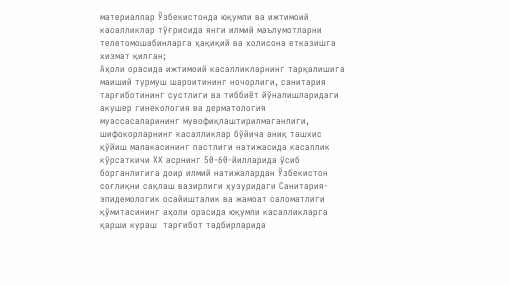материаллар Ўзбекистонда юқумли ва ижтимоий касалликлар тўғрисида янги илмий маълумотларни телетомошабинларга ҳақиқий ва холисона етказишга хизмат қилган;
Аҳоли орасида ижтимоий касалликларнинг тарқалишига маиший турмуш шароитининг ночорлиги, санитария тарғиботининг сустлиги ва тиббиёт йўналишларидаги акушер гинекология ва дерматология муассасаларининг мувофиқлаштирилмаганлиги, шифокорларнинг касалликлар бўйича аниқ ташхис қўйиш малакасининг пастлиги натижасида касаллик кўрсаткичи ХХ асрнинг 50-60-йилларида ўсиб борганлигига доир илмий натижалардан Ўзбекистон соғлиқни сақлаш вазирлиги ҳузуридаги Санитария-эпидемологик осайишталик ва жамоат саломатлиги қўмитасининг аҳоли орасида юқумли касалликларга қарши кураш  тарғибот тадбирларида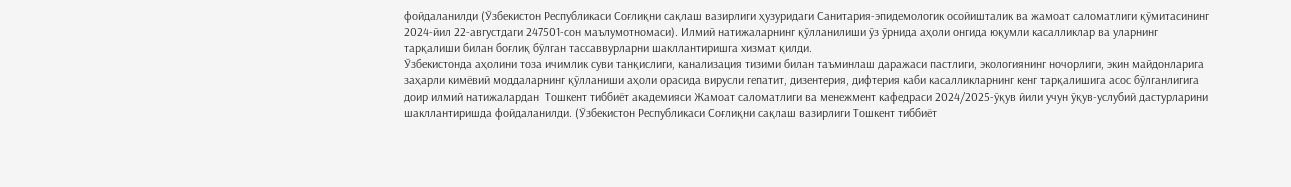фойдаланилди (Ўзбекистон Республикаси Соғлиқни сақлаш вазирлиги ҳузуридаги Санитария-эпидемологик осойишталик ва жамоат саломатлиги қўмитасининг 2024-йил 22-августдаги 247501-сон маълумотномаси). Илмий натижаларнинг қўлланилиши ўз ўрнида аҳоли онгида юқумли касалликлар ва уларнинг тарқалиши билан боғлиқ бўлган тассаввурларни шакллантиришга хизмат қилди.
Ўзбекистонда аҳолини тоза ичимлик суви танқислиги, канализация тизими билан таъминлаш даражаси пастлиги, экологиянинг ночорлиги, экин майдонларига заҳарли кимёвий моддаларнинг қўлланиши аҳоли орасида вирусли гепатит, дизентерия, дифтерия каби касалликларнинг кенг тарқалишига асос бўлганлигига доир илмий натижалардан  Тошкент тиббиёт академияси Жамоат саломатлиги ва менежмент кафедраси 2024/2025-ўқув йили учун ўқув-услубий дастурларини шакллантиришда фойдаланилди. (Ўзбекистон Республикаси Соғлиқни сақлаш вазирлиги Тошкент тиббиёт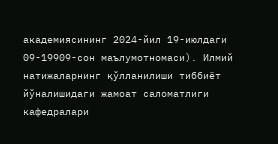академиясининг 2024-йил 19-июлдаги 09-19909-сон маълумотномаси). Илмий натижаларнинг қўлланилиши тиббиёт йўналишидаги жамоат саломатлиги кафедралари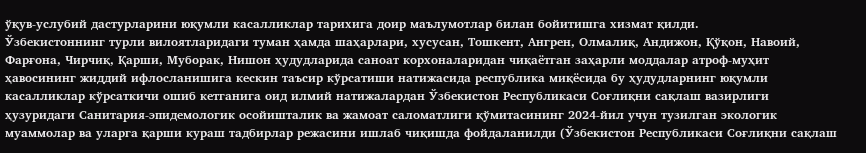ўқув-услубий дастурларини юқумли касалликлар тарихига доир маълумотлар билан бойитишга хизмат қилди.
Ўзбекистоннинг турли вилоятларидаги туман ҳамда шаҳарлари, хусусан, Тошкент, Ангрен, Олмалиқ, Андижон, Қўқон, Навоий, Фарғона, Чирчиқ, Қарши, Муборак, Нишон ҳудудларида саноат корхоналаридан чиқаётган заҳарли моддалар атроф-муҳит ҳавосининг жиддий ифлосланишига кескин таъсир кўрсатиши натижасида республика миқёсида бу ҳудудларнинг юқумли касалликлар кўрсаткичи ошиб кетганига оид илмий натижалардан Ўзбекистон Республикаси Соғлиқни сақлаш вазирлиги ҳузуридаги Санитария-эпидемологик осойишталик ва жамоат саломатлиги қўмитасининг 2024-йил учун тузилган экологик муаммолар ва уларга қарши кураш тадбирлар режасини ишлаб чиқишда фойдаланилди (Ўзбекистон Республикаси Соғлиқни сақлаш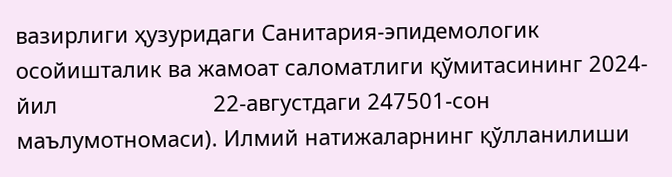вазирлиги ҳузуридаги Санитария-эпидемологик осойишталик ва жамоат саломатлиги қўмитасининг 2024-йил                          22-августдаги 247501-сон маълумотномаси). Илмий натижаларнинг қўлланилиши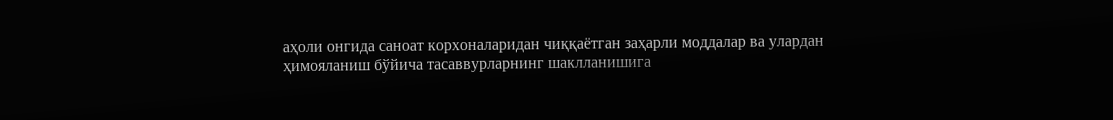аҳоли онгида саноат корхоналаридан чиққаётган заҳарли моддалар ва улардан ҳимояланиш бўйича тасаввурларнинг шаклланишига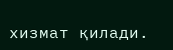хизмат қилади.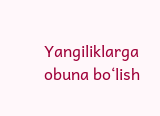Yangiliklarga obuna bo‘lish